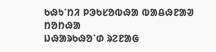ᱠᱷᱩᱸᱴᱤ ᱞᱳᱠᱥᱚᱵᱷᱟ ᱵᱟᱪᱷᱱᱟᱣ ᱴᱚᱴᱷᱟ
ᱡᱷᱟᱨᱠᱷᱚᱸᱰ ᱨᱮᱱᱟᱜ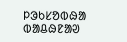ᱞᱳᱠᱥᱚᱵᱷᱟ ᱵᱟᱪᱷᱱᱟᱣ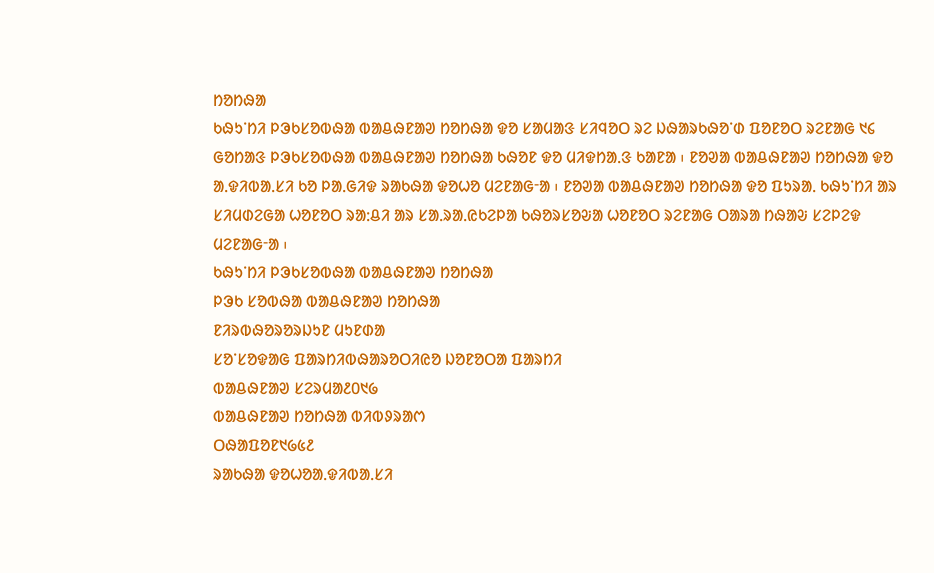ᱴᱚᱴᱷᱟ
ᱠᱷᱩᱸᱴᱤ ᱞᱳᱠᱥᱚᱵᱷᱟ ᱵᱟᱪᱷᱱᱟᱣ ᱴᱚᱴᱷᱟ ᱫᱚ ᱥᱟᱢᱟᱝ ᱥᱤᱧᱚᱛ ᱨᱮ ᱡᱷᱟᱨᱠᱷᱚᱸᱰ ᱯᱚᱱᱚᱛ ᱨᱮᱱᱟᱜ ᱑᱔ ᱜᱚᱴᱟᱝ ᱞᱳᱠᱥᱚᱵᱷᱟ ᱵᱟᱪᱷᱱᱟᱣ ᱴᱚᱴᱷᱟ ᱠᱷᱚᱱ ᱫᱚ ᱢᱤᱫᱴᱟᱹᱝ ᱠᱟᱱᱟ ᱾ ᱱᱚᱣᱟ ᱵᱟᱪᱷᱱᱟᱣ ᱴᱚᱴᱷᱟ ᱫᱚ ᱟᱹᱫᱤᱵᱟᱹᱥᱤ ᱠᱚ ᱞᱟᱹᱜᱤᱫ ᱨᱟᱠᱷᱟ ᱫᱚᱦᱚ ᱢᱮᱱᱟᱜᱼᱟ ᱾ ᱱᱚᱣᱟ ᱵᱟᱪᱷᱱᱟᱣ ᱴᱚᱴᱷᱟ ᱫᱚ ᱯᱩᱨᱟᱹ ᱠᱷᱩᱸᱴᱤ ᱟᱨ ᱥᱤᱢᱰᱮᱜᱟ ᱦᱚᱱᱚᱛ ᱨᱟᱺᱪᱤ ᱟᱨ ᱥᱟᱹᱨᱟᱹᱭᱠᱮᱞᱟ ᱠᱷᱚᱨᱥᱚᱶᱟ ᱦᱚᱱᱚᱛ ᱨᱮᱱᱟᱜ ᱛᱟᱨᱟ ᱴᱷᱟᱶ ᱥᱮᱞᱮᱫ ᱢᱮᱱᱟᱜᱼᱟ ᱾
ᱠᱷᱩᱸᱴᱤ ᱞᱳᱠᱥᱚᱵᱷᱟ ᱵᱟᱪᱷᱱᱟᱣ ᱴᱚᱴᱷᱟ
ᱞᱳᱠ ᱥᱚᱵᱷᱟ ᱵᱟᱪᱷᱱᱟᱣ ᱴᱚᱴᱷᱟ
ᱱᱤᱨᱵᱷᱚᱨᱚᱨᱡᱩᱱ ᱢᱩᱱᱰᱟ
ᱥᱚᱸᱥᱚᱫᱟᱜ ᱯᱟᱨᱴᱤᱵᱷᱟᱨᱚᱛᱤᱭᱚ ᱡᱚᱱᱚᱛᱟ ᱯᱟᱨᱴᱤ
ᱵᱟᱪᱷᱱᱟᱣ ᱥᱮᱨᱢᱟ᱒᱐᱑᱙
ᱵᱟᱪᱷᱱᱟᱣ ᱴᱚᱴᱷᱟ ᱵᱤᱵᱽᱨᱟᱬ
ᱛᱷᱟᱯᱚᱱ᱑᱙᱕᱒
ᱨᱟᱠᱷᱟ ᱫᱚᱦᱚᱟᱹᱫᱤᱵᱟᱹᱥᱤ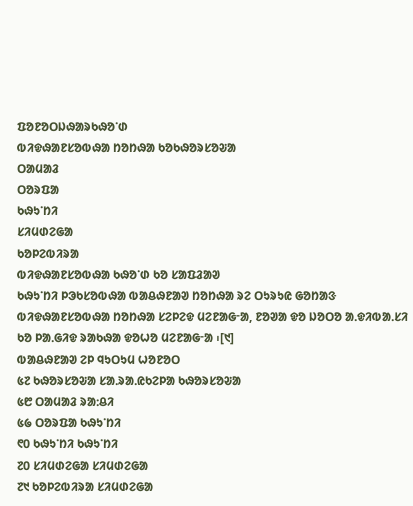ᱯᱚᱱᱚᱛᱡᱷᱟᱨᱠᱷᱚᱸᱰ
ᱵᱤᱫᱷᱟᱱᱥᱚᱵᱷᱟ ᱴᱚᱴᱷᱟ ᱠᱚᱠᱷᱚᱨᱥᱚᱶᱟ
ᱛᱟᱢᱟᱲ
ᱛᱚᱨᱯᱟ
ᱠᱷᱩᱸᱴᱤ
ᱥᱤᱢᱰᱮᱜᱟ
ᱠᱚᱞᱮᱵᱤᱨᱟ
ᱵᱤᱫᱷᱟᱱᱥᱚᱵᱷᱟ ᱠᱷᱚᱸᱰ ᱠᱚ ᱥᱟᱯᱲᱟᱣ
ᱠᱷᱩᱸᱴᱤ ᱞᱳᱠᱥᱚᱵᱷᱟ ᱵᱟᱪᱷᱱᱟᱣ ᱴᱚᱴᱷᱟ ᱨᱮ ᱛᱩᱨᱩᱭ ᱜᱚᱴᱟᱝ ᱵᱤᱫᱷᱟᱱᱥᱚᱵᱷᱟ ᱴᱚᱴᱷᱟ ᱥᱮᱞᱮᱫ ᱢᱮᱱᱟᱜᱼᱟ, ᱱᱚᱣᱟ ᱫᱚ ᱡᱚᱛᱚ ᱟᱹᱫᱤᱵᱟᱹᱥᱤ ᱠᱚ ᱞᱟᱹᱜᱤᱫ ᱨᱟᱠᱷᱟ ᱫᱚᱦᱚ ᱢᱮᱱᱟᱜᱼᱟ ᱾[᱑]
ᱵᱟᱪᱷᱱᱟᱣ ᱮᱞ ᱧᱩᱛᱩᱢ ᱦᱚᱱᱚᱛ
᱕᱗ ᱠᱷᱚᱨᱥᱚᱶᱟ ᱥᱟᱹᱨᱟᱹᱭᱠᱮᱞᱟ ᱠᱷᱚᱨᱥᱚᱶᱟ
᱕᱘ ᱛᱟᱢᱟᱲ ᱨᱟᱺᱪᱤ
᱕᱙ ᱛᱚᱨᱯᱟ ᱠᱷᱩᱸᱴᱤ
᱖᱐ ᱠᱷᱩᱸᱴᱤ ᱠᱷᱩᱸᱴᱤ
᱗᱐ ᱥᱤᱢᱰᱮᱜᱟ ᱥᱤᱢᱰᱮᱜᱟ
᱗᱑ ᱠᱚᱞᱮᱵᱤᱨᱟ ᱥᱤᱢᱰᱮᱜᱟ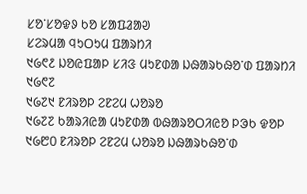ᱥᱚᱸᱥᱚᱫᱽ ᱠᱚ ᱥᱟᱯᱲᱟᱣ
ᱥᱮᱨᱢᱟ ᱧᱩᱛᱩᱢ ᱯᱟᱨᱴᱤ
᱑᱙᱖᱒ ᱡᱚᱭᱯᱟᱞ ᱥᱤᱝ ᱢᱩᱱᱰᱟ ᱡᱷᱟᱨᱠᱷᱚᱸᱰ ᱯᱟᱨᱴᱤ
᱑᱙᱖᱗
᱑᱙᱗᱑ ᱱᱤᱨᱚᱞ ᱮᱱᱮᱢ ᱦᱚᱨᱚ
᱑᱙᱗᱗ ᱠᱟᱨᱤᱭᱟ ᱢᱩᱱᱰᱟ ᱵᱷᱟᱨᱚᱛᱤᱭᱚ ᱞᱳᱠ ᱫᱚᱞ
᱑᱙᱘᱐ ᱱᱤᱨᱚᱞ ᱮᱱᱮᱢ ᱦᱚᱨᱚ ᱡᱷᱟᱨᱠᱷᱚᱸᱰ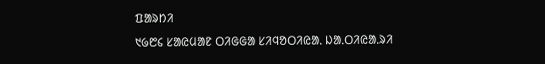ᱯᱟᱨᱴᱤ
᱑᱙᱘᱔ ᱥᱟᱭᱢᱟᱱ ᱛᱤᱜᱜᱟ ᱥᱤᱧᱚᱛᱤᱭᱟᱹ ᱡᱟᱹᱛᱤᱭᱟᱹᱨᱤ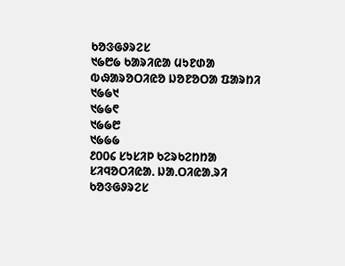ᱠᱚᱝᱜᱽᱨᱮᱥ
᱑᱙᱘᱙ ᱠᱟᱨᱤᱭᱟ ᱢᱩᱱᱰᱟ ᱵᱷᱟᱨᱚᱛᱤᱭᱚ ᱡᱚᱱᱚᱛᱟ ᱯᱟᱨᱴᱤ
᱑᱙᱙᱑
᱑᱙᱙᱖
᱑᱙᱙᱘
᱑᱙᱙᱙
᱒᱐᱐᱔ ᱥᱩᱥᱤᱞ ᱠᱮᱨᱠᱮᱴᱴᱟ ᱥᱤᱧᱚᱛᱤᱭᱟᱹ ᱡᱟᱹᱛᱤᱭᱟᱹᱨᱤ ᱠᱚᱝᱜᱽᱨᱮᱥ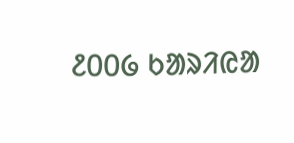᱒᱐᱐᱙ ᱠᱟᱨᱤᱭᱟ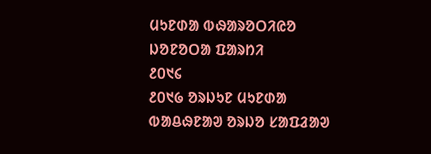ᱢᱩᱱᱰᱟ ᱵᱷᱟᱨᱚᱛᱤᱭᱚ ᱡᱚᱱᱚᱛᱟ ᱯᱟᱨᱴᱤ
᱒᱐᱑᱔
᱒᱐᱑᱙ ᱚᱨᱡᱩᱱ ᱢᱩᱱᱰᱟ
ᱵᱟᱪᱷᱱᱟᱣ ᱚᱨᱡᱚ ᱥᱟᱯᱲᱟᱣ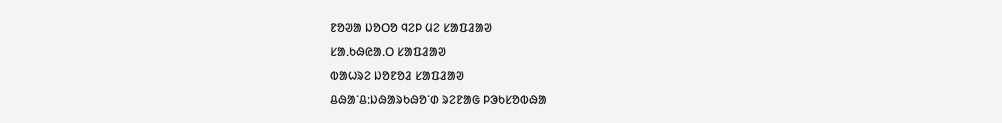ᱱᱚᱣᱟ ᱡᱚᱛᱚ ᱧᱮᱞ ᱢᱮ ᱥᱟᱯᱲᱟᱣ
ᱥᱟᱹᱠᱷᱭᱟᱹᱛ ᱥᱟᱯᱲᱟᱣ
ᱵᱟᱦᱨᱮ ᱡᱚᱱᱚᱲ ᱥᱟᱯᱲᱟᱣ
ᱪᱷᱟᱸᱪ:ᱡᱷᱟᱨᱠᱷᱚᱸᱰ ᱨᱮᱱᱟᱜ ᱞᱳᱠᱥᱚᱵᱷᱟ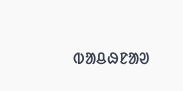ᱵᱟᱪᱷᱱᱟᱣ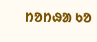ᱴᱚᱴᱷᱟ ᱠᱚ